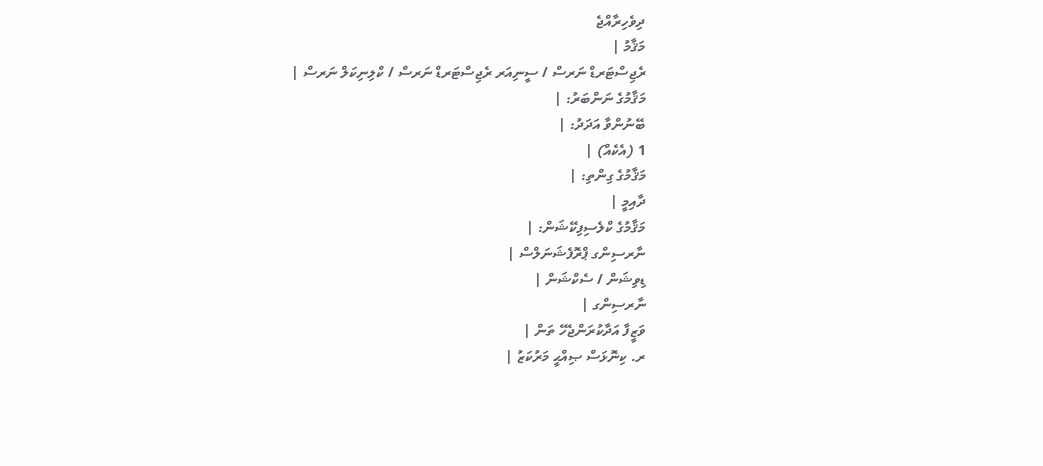ދިވެހިރާއްޖެ
މަޤާމު |
ރެޖިސްޓަރޑް ނަރސް / ސީނިއަރ ރެޖިސްޓަރޑް ނަރސް / ކްލިނިކަލް ނަރސް |
މަޤާމުގެ ނަންބަރު: |
ބޭނުންވާ އަދަދު: |
1 (އެކެއް) |
މަޤާމުގެ ގިންތި: |
ދާއިމީ |
މަޤާމުގެ ކްލެސިފިކޭޝަން: |
ނާރސިންގ ޕްރޮފެޝަނަލްސް |
ޑިވިޝަން / ސެކްޝަން |
ނާރސިންގ |
ވަޒީފާ އަދާކުރަންޖެހޭ ތަން |
ރ. ކިނޮޅަސް ޞިއްޙީ މަރުކަޒު |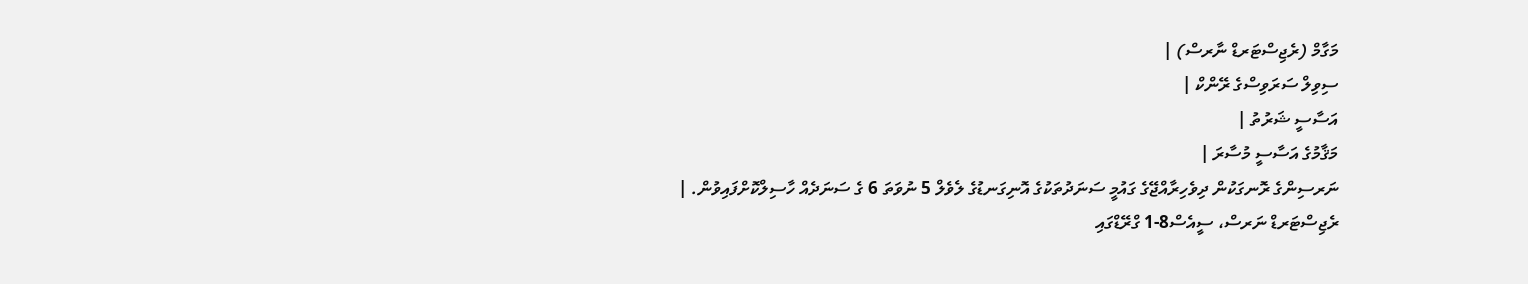މަގާމް (ރެޖިސްޓަރޑް ނާރސް) |
ސިވިލް ސަރަވިސްގެ ރޭންކް |
އަސާސީ ޝަރުތު |
މަޤާމުގެ އަސާސީ މުސާރަ |
ނަރސިންގެ ރޮނގަކުން ދިވެހިރާއްޖޭގެ ގައުމީ ސަނަދުތަކުގެ އޮނިގަނޑުގެ ލެވެލް 5 ނުވަތަ 6 ގެ ސަނަދެއް ހާސިލްކޮށްފައިވުން. |
ރެޖިސްޓަރޑް ނަރސް، ސީއެސް8-1 ގްރޭޑްގައި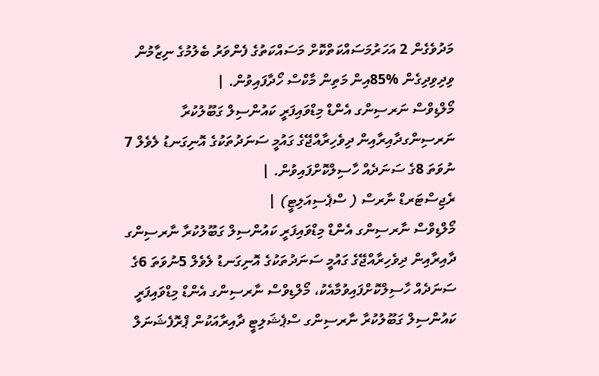މަދުވެގެން 2 އަހަރުމަސައްކަތްކޮށް މަސައްކަތުގެ ފެންވަރު ބެލުމުގެ ނިޒާމުން ވިދިވިދިގެން %85އިން މަތިން މާކްސް ހޯދާފައިވުން. |
މޯލްޑިވްސް ނަރސިންގ އެންޑް މިޑްވައިފަރީ ކައުންސިލް ގަބޫލުކުރާ ނަރސިންގދާއިރާއިން ދިވެހިރާއްޖޭގެ ގައުމީ ސަނަދުތަކުގެ އޮނިގަނޑު ލެވެލް 7 ނުވަތަ 8ގެ ސަނަދެއް ހާސިލްކޮށްފައިވުން. |
ރެޖިސްޓަރޑް ނާރސް ( ސްޕެސިއަލިޓީ) |
މޯލްޑިވްސް ނާރސިންގ އެންޑް މިޑްވައިފަރީ ކައުންސިލް ގަބޫލުކުރާ ނާރސިންގ ދާއިރާއިން ދިވެހިރާއްޖޭގެ ގައުމީ ސަނަދުތަކުގެ އޮނިގަނޑު ލެވެލް 5ނުވަތަ 6ގެ ސަނަދެއް ހާސިލްކޮށްފައިވުމާއެކު، މޯލްޑިވްސް ނާރސިންގ އެންޑް މިޑްވައިފަރީ ކައުންސިލް ގަބޫލުކުރާ ނާރސިންގ ސްޕެޝަލިޓީ ދާއިރާއަކުން ޕްރޮފެޝަނަލް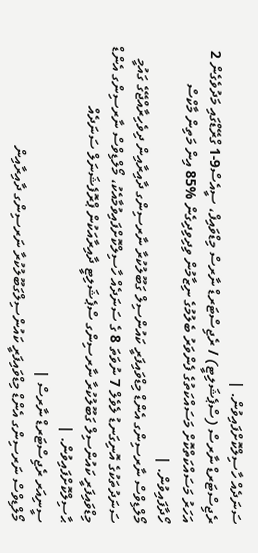ސަނަދެއް ހާސިލްކޮށްފައިވުން. |
ރެޖިސްޓަރޑް ނާރސް (ސްޕެޝަލިޓީ) / ރެޖިސްޓަރޑް ނާރސް މިޑްވައިފް، ސީއެސް9-1 ގްރޭޑްގައި މަދުވެގެން 2 އަހަރު މަސައްކަތްކޮށް މަސައްކަތުގެ ފެންވަރު ބެލުމުގެ ނިޒާމުން ވިދިވިދިގެން %85 އިން މަތިން މާކްސް ހޯދާފައިވުން. |
މޯލްޑިވްސް ނާރސިންގ އެންޑް މިޑްވައިފަރީ ކައުންސިލް ގަބޫލުކުރާ ނާރސިންގ ދާއިރާއިން ދިވެހިރާއްޖޭގެ ގައުމީ ސަނަދުތަކުގެ އޮނިގަނޑު ލެވެލް 7 ނުވަތަ 8 ގެ ސަނަދެއް ހާސިލްކޮށްފައިވުމާއެކު، މޯލްޑިވްސް ނާރސިންގ އެންޑް މިޑްވައިފަރީ ކައުންސިލް ގަބޫލުކުރާ ނާރސިންގ ސްޕެޝަލިޓީ ދާއިރާއަކުން ޕްރޮފެޝަނަލް ސަނަދެއް ޙާސިލްކޮށްފައިވުން. |
ސީނިއަރ ރެޖިސްޓަރޑް ނާރސް |
މޯލްޑިވްސް ނަރސިންގ އެންޑް މިޑްވައިފަރީ ކައުންސިލްގަބޫލުކުރާ ނަރސިންގ ދާއިރާއިން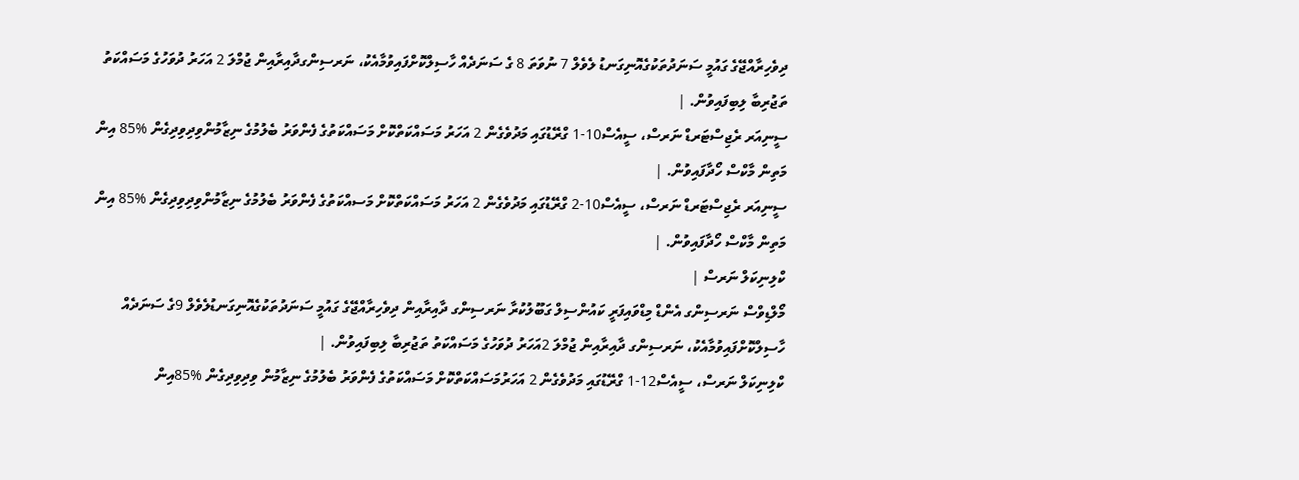ދިވެހިރާއްޖޭގެ ގައުމީ ސަނަދުތަކުގެއޮނިގަނޑު ލެވެލް 7 ނުވަތަ 8 ގެ ސަނަދެއް ހާސިލްކޮށްފައިވުމާއެކު، ނަރސިންގދާއިރާއިން ޖުމްލަ 2 އަހަރު ދުވަހުގެ މަސައްކަތު ތަޖުރިބާ ލިބިފައިވުން. |
ސީނިއަރ ރެޖިސްޓަރޑް ނަރސް، ސީއެސް10-1 ގްރޭޑުގައި މަދުވެގެން 2 އަހަރު މަސައްކަތްކޮށް މަސައްކަތުގެ ފެންވަރު ބެލުމުގެ ނިޒާމުންވިދިވިދިގެން %85 އިން މަތިން މާކްސް ހޯދާފައިވުން. |
ސީނިއަރ ރެޖިސްޓަރޑް ނަރސް، ސީއެސް10-2 ގްރޭޑުގައި މަދުވެގެން 2 އަހަރު މަސައްކަތްކޮށް މަސއްކަތުގެ ފެންވަރު ބެލުމުގެ ނިޒާމުންވިދިވިދިގެން %85 އިން މަތިން މާކްސް ހޯދާފައިވުން. |
ކްލިނިކަލް ނަރސް |
މޯލްޑިވްސް ނަރސިންގ އެންޑް މިޑްވައިފަރީ ކައުންސިލް ގަބޫލުކުރާ ނަރސިންގ ދާއިރާއިން ދިވެހިރާއްޖޭގެ ގައުމީ ސަނަދުތަކުގެއޮނިގަނޑުލެވެލް 9ގެ ސަނަދެއް ހާސިލްކޮށްފައިވުމާއެކު، ނަރސިންގ ދާއިރާއިން ޖުމްލަ 2އަހަރު ދުވަހުގެ މަސައްކަތު ތަޖުރިބާ ލިބިފައިވުން. |
ކްލިނިކަލް ނަރސް، ސީއެސް12-1 ގްރޭޑުގައި މަދުވެގެން 2 އަހަރުމަސައްކަތްކޮށް މަސައްކަތުގެ ފެންވަރު ބެލުމުގެ ނިޒާމުން ވިދިވިދިގެން %85އިން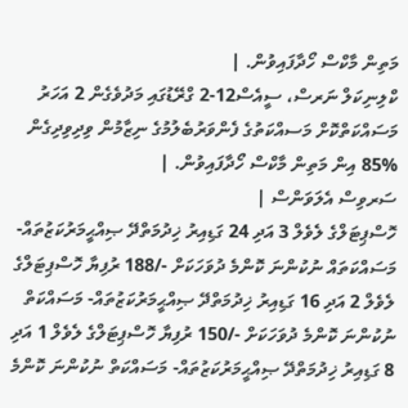މަތިން މާކްސް ހޯދާފައިވުން. |
ކްލިނިކަލް ނަރސް، ސީއެސް12-2 ގްރޭޑުގައި މަދުވެގެން 2 އަހަރު މަސައްކަތްކޮށް މަސއްކަތުގެ ފެންވަރުބެލުމުގެ ނިޒާމުން ވިދިވިދިގެން %85 އިން މަތިން މާކްސް ހޯދާފައިވުން. |
ސަރވިސް އެލަވަންސް |
ހޮސްޕިޓަލްގެ ލެވެލް 3 އަދި 24 ގަޑިއިރު ޚިދުމަތްދޭ ޞިއްޙީމަރުކަޒުތައް- މަސައްކަތައް ނުކުންނަ ކޮންމެ ދުވަހަކަށް -/188 ރުފިޔާ ހޮސްޕިޓަލްގެ ލެވެލް 2 އަދި 16 ގަޑިއިރު ޚިދުމަތްދޭ ޞިއްޙީމަރުކަޒުތައް- މަސައްކަތް ނުކުންނަ ކޮންމެ ދުވަހަކަށް -/150 ރުފިޔާ ހޮސްޕިޓަލްގެ ލެވެލް 1 އަދި 8 ގަޑިއިރު ޚިދުމަތްދޭ ޞިއްޙީމަރުކަޒުތައް- މަސައްކަތް ނުކުންނަ ކޮންމެ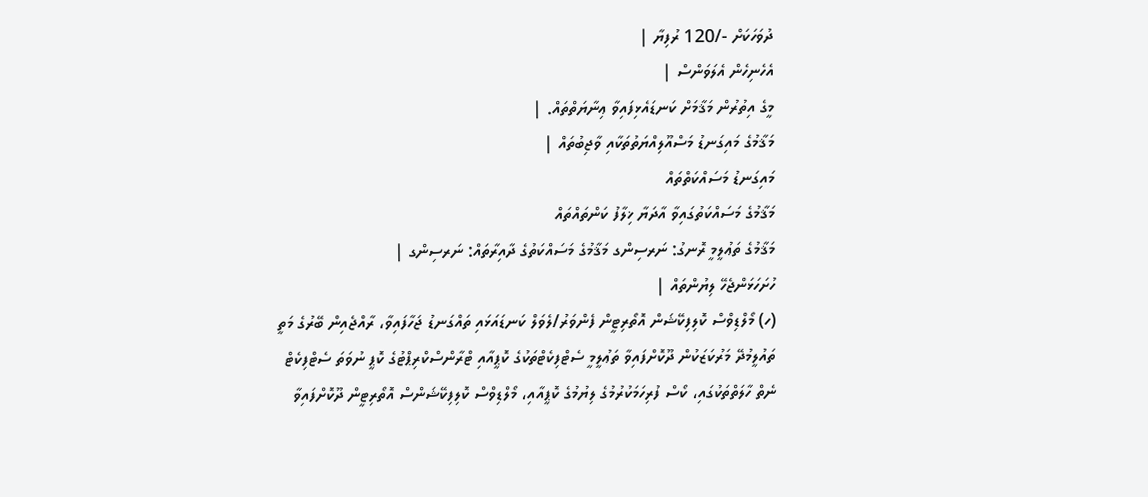ދުވަހަކަށް -/120 ރުފިޔާ |
އެހެނިހެން އެލަވަންސް |
މީގެ އިތުރުން މަޤާމަށް ކަނޑައެޅިފައިވާ ޢިނާޔަތްތައް. |
މަޤާމުގެ މައިގަނޑު މަސްއޫލިއްޔަތުތަކާއި ވާޖިބުތައް |
މައިގަނޑު މަސައްކަތްތައް
މަޤާމުގެ މަސައްކަތުގައިވާ އާދަޔާ ޚިލާފު ކަންތައްތައް
މަޤާމުގެ ތަޢުލީމީ ރޮނގު: ނަރސިންގ މަޤާމުގެ މަސައްކަތުގެ ދާއިރާތައް: ނަރސިންގ |
ހުށަހަޅަންޖެހޭ ލިޔުންތައް |
(ހ) މޯލްޑިވްސް ކޮލިފިކޭޝަން އޮތޯރިޓީން ފެންވަރު/ލެވަލް ކަނޑައަޅައި ތައްގަނޑު ޖަހާފައިވާ، ރާއްޖެއިން ބޭރުގެ މަތީ ތައުލީމުދޭ މަރުކަޒަކުން ދޫކޮށްފައިވާ ތަޢުލީމީ ސެޓްފިކެޓްތަކުގެ ކޮޕީއާއި ޓްރާންސްކްރިޕްޓުގެ ކޮޕީ ނުވަތަ ސެޓްފިކެޓް ނެތް ހާލަތްތަކުގައި، ކޯސް ފުރިހަމަކުރުމުގެ ލިޔުމުގެ ކޮޕީއާއި، މޯލްޑިވްސް ކޮލިފިކޭޝަންސް އޮތޯރިޓީން ދޫކޮށްފައިވާ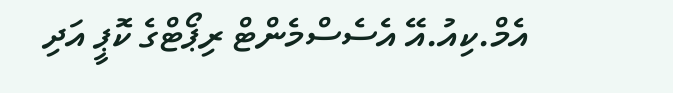އެމް.ކިއު.އޭ އެސެސްމެންޓް ރިޕޯޓްގެ ކޮޕީ އަދި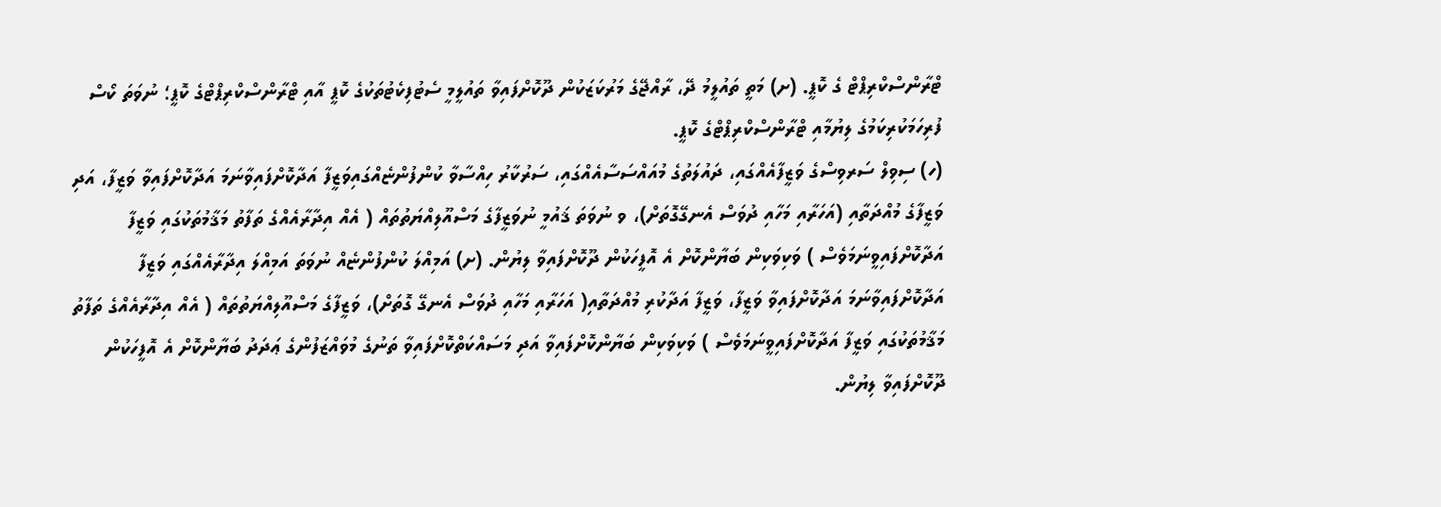ޓްރާންސްކްރިޕްޓް ގެ ކޮޕީ. (ށ) މަތީ ތައުލީމު ދޭ، ރާއްޖޭގެ މަރުކަޒަކުން ދޫކޮށްފައިވާ ތައުލީމީ ސެޓުފިކެޓުތަކުގެ ކޮޕީ އާއި ޓްރާންސްކްރިޕްޓްގެ ކޮޕީ؛ ނުވަތަ ކޯސް ފުރިހަމަކުރިކަމުގެ ލިޔުމާއި ޓްރާންސްކްރިޕްޓްގެ ކޮޕީ.
(ހ) ސިވިލް ސަރވިސްގެ ވަޒީފާއެއްގައި، ދައުލަތުގެ މުއައްސަސާއެއްގައި، ސަރުކާރު ހިއްސާވާ ކުންފުންޏެއްގައިވަޒީފާ އަދާކޮށްފައިވާނަމަ އަދާކޮށްފައިވާ ވަޒީފާ، އަދި ވަޒީފާގެ މުއްދަތާއި (އަހަރާއި މަހާއި ދުވަސް އެނގޭގޮތަށް)، ވ ނުވަތަ ޤައުމީ ނުވަޒީފާގެ މަސްއޫލިއްޔަތުތައް ( އެއް އިދާރާއެއްގެ ތަފާތު މަޤާމުތަކުގައި ވަޒީފާ އަދާކޮށްފައިވީނަމަވެސް ) ވަކިވަކިން ބަޔާންކޮށް އެ އޮފީހަކުން ދޫކޮށްފައިވާ ލިޔުން. (ށ) އަމިއްލަ ކުންފުންޏެއް ނުވަތަ އަމިއްލަ އިދާރާއެއްގައި ވަޒީފާ އަދާކޮށްފައިވާނަމަ އަދާކޮށްފައިވާ ވަޒީފާ، ވަޒީފާ އަދާކުރި މުއްދަތާއި( އަހަރާއި މަހާއި ދުވަސް އެނގޭ ގޮތަށް)، ވަޒީފާގެ މަސްއޫލިއްޔަތުތައް ( އެއް އިދާރާއެއްގެ ތަފާތު މަޤާމުތަކުގައި ވަޒީފާ އަދާކޮށްފައިވީނަމަވެސް ) ވަކިވަކިން ބަޔާންކޮށްފައިވާ އަދި މަސައްކަތްކޮށްފައިވާ ތަނުގެ މުވައްޒަފުންގެ ޢަދަދު ބަޔާންކޮށް އެ އޮފީހަކުން ދޫކޮށްފައިވާ ލިޔުން.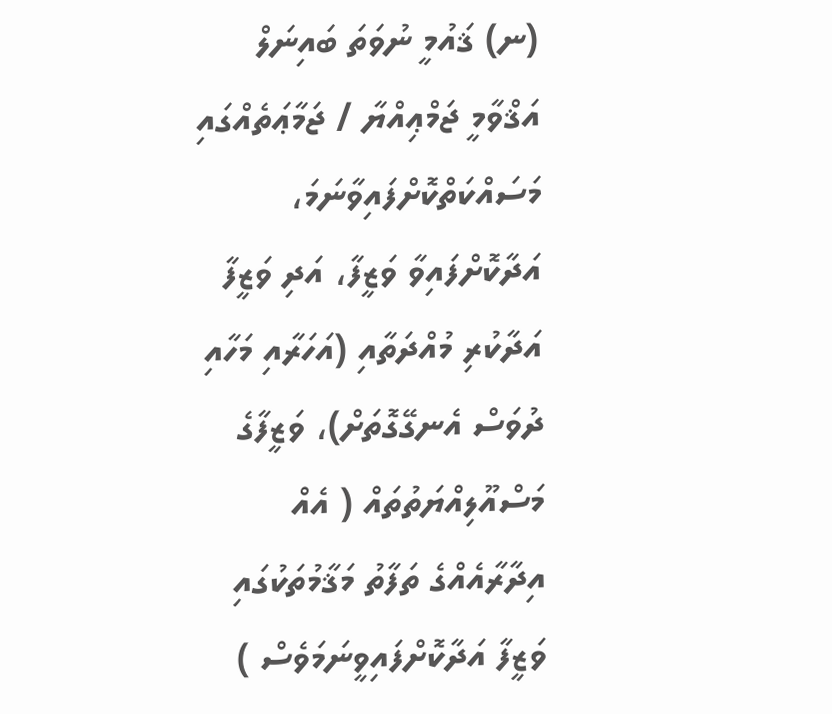(ނ) ޤައުމީ ނުވަތަ ބައިނަލް އަޤްވާމީ ޖަމްޢިއްޔާ / ޖަމާޢަތެއްގައި މަސައްކަތްކޮށްފައިވާނަމަ، އަދާކޮށްފައިވާ ވަޒީފާ، އަދި ވަޒީފާ އަދާކުރި މުއްދަތާއި (އަހަރާއި މަހާއި ދުވަސް އެނގޭގޮތަށް)، ވަޒީފާގެ މަސްއޫލިއްޔަތުތައް ( އެއް އިދާރާއެއްގެ ތަފާތު މަޤާމުތަކުގައި ވަޒީފާ އަދާކޮށްފައިވީނަމަވެސް )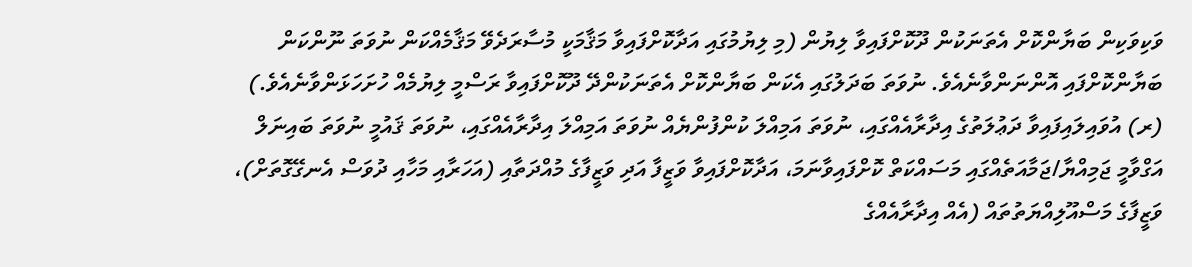ވަކިވަކިން ބަޔާންކޮށް އެތަނަކުން ދޫކޮށްފައިވާ ލިޔުން (މި ލިޔުމުގައި އަދާކޮށްފައިވާ މަޤާމަކީ މުސާރަދެވޭ މަޤާމެއްކަން ނުވަތަ ނޫންކަން ބަޔާންކޮށްފައި އޮންނަންވާނެއެވެ. ނުވަތަ ބަދަލުގައި އެކަން ބަޔާންކޮށް އެތަނަކުންދޭ ދޫކޮށްފައިވާ ރަސްމީ ލިޔުމެއް ހުށަހަޅަންވާނެއެވެ.)
(ރ) އުވައިލައިފައިވާ ދަޢުލަތުގެ އިދާރާއެއްގައި، ނުވަތަ އަމިއްލަ ކުންފުންޔެއް ނުވަތަ އަމިއްލަ އިދާރާއެއްގައި، ނުވަތަ ޤައުމީ ނުވަތަ ބައިނަލް އަގްވާމީ ޖަމިއްޔާ/ޖަމާއަތެއްގައި މަސައްކަތް ކޮށްފައިވާނަމަ، އަދާކޮށްފައިވާ ވަޒީފާ އަދި ވަޒީފާގެ މުއްދަތާއި (އަހަރާއި މަހާއި ދުވަސް އެނގޭގޮތަށް)، ވަޒީފާގެ މަސްއޫލިއްޔަތުތައް (އެއް އިދާރާއެއްގެ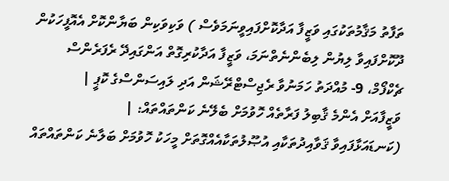ތަފާތު މަޤާމުތަކުގައި ވަޒީފާ އަދާކޮށްފައިވީނަމަވެސް ) ވަކިވަކިން ބަޔާންކޮށް އެއޮފީހަކުން ދޫކޮށްފައިވާ ލިޔުން ލިބެންނެތްނަމަ، ވަޒީފާ އަދާކުރިގޮތް އަންގައިދޭ ރެފަރެންސް ޗެކްފޯމް، 9- މުއްދަތު ހަމަނުވާ ރެޖިސްޓްރޭޝަން އަދި ލައިސަންސްގެ ކޮޕީ |
ވަޒީފާއަށް އެންމެ ޤާބިލު ފަރާތެއް ހޮވުމަށް ބެލޭނެ ކަންތައްތައް: |
(ކަނޑައަޅާފައިވާ ޤަވާއިދުތަކާއި އުޞޫލުތަކާއެއްގޮތަށް މީހަކު ހޮވުމަށް ބަލާނެ ކަންތައްތައް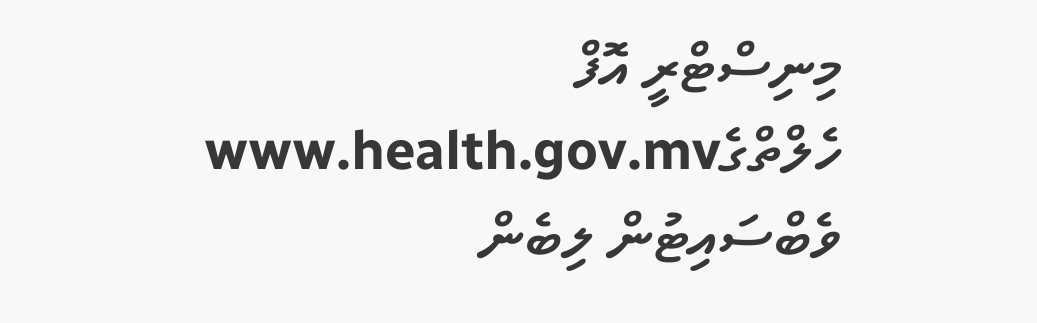މިނިސްޓްރީ އޮފް ހެލްތްގެwww.health.gov.mv ވެބްސައިޓުން ލިބެން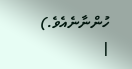ހުންނާނެއެވެ.) |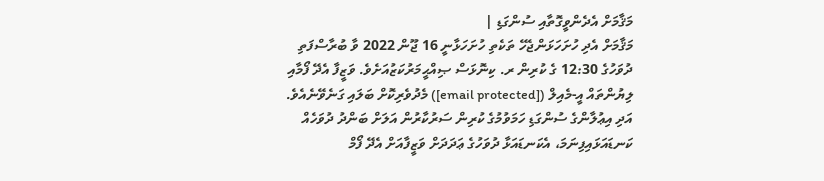މަޤާމަށް އެދެންވީގޮތާއި ސުންގަޑި |
މަޤާމަށް އެދި ހުށަހަޅަންޖެހޭ ތަކެތި ހުށަހަޅާނީ 16 ޖޫން 2022 ވާ ބުރާސްފަތި ދުވަހުގެ 12:30 ގެ ކުރިން ރ. ކިނޮޅަސް ޞިއްޙީމަރުކަޒުއަށެވެ. ވަޒީފާ އެދޭ ފޯމާއި ލިޔުންތައް އީ-މެއިލް ([email protected]) މެދުވެރިކޮށް ބަލައި ގަނެވޭނެއެވެ. އަދި އިޢުލާންގެ ސުންގަޑި ހަމަވުމުގެ ކުރިން ސަރުކާރުން އަލަށް ބަންދު ދުވަހެއް ކަނޑައަޅައިފިނަމަ، އެކަނޑައަޅާ ދުވަހުގެ ޢަދަދަށް ވަޒީފާއަށް އެދޭ ފޯމް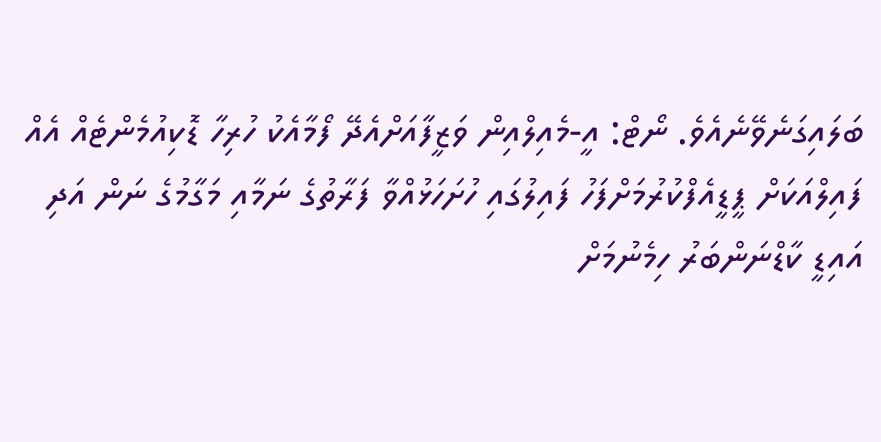ބަލައިގަނެވޭނެއެވެ. ނޯޓް: އީ-މެއިލްއިން ވަޒީފާއަށްއެދޭ ފޯމާއެކު ހުރިހާ ޑޮކިއުމެންޓެއް އެއް ފައިލްއަކަށް ޕީޑީއެފްކުރުމަށްފަހު ފައިލުގައި ހުށަހަޅުއްވާ ފަރާތުގެ ނަމާއި މަގާމުގެ ނަން އަދި އައިޑީ ކާޑްނަންބަރު ހިމެނުމަށް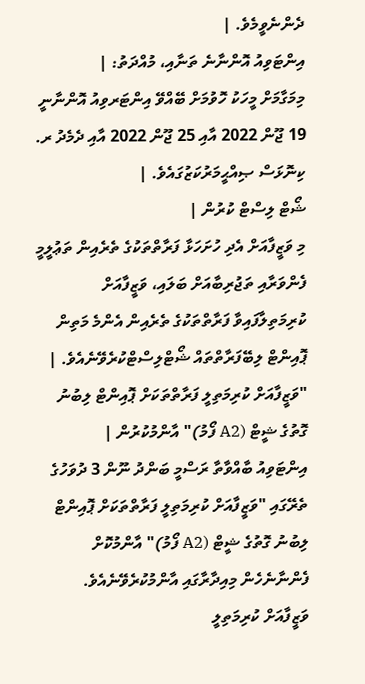ދެންނެވީމެވެ. |
އިންޓަވިއު އޮންނާނެ ތަނާއި، މުއްދަތު: |
މިމަގާމަށް މީހަކު ހޮވުމަށް ބޭއްވޭ އިންޓަރވިއު އޮންނާނީ 19 ޖޫން 2022 އާއި 25 ޖޫން 2022 އާއި ދެމެދު ރ. ކިނޮޅަސް ޞިއްޙީމަރުކަޒުގައެވެ. |
ޝޯޓް ލިސްޓް ކުރުން |
މި ވަޒީފާއަށް އެދި ހުށަހަޅާ ފަރާތްތަކުގެ ތެރެއިން ތަޢުލީމީ ފެންވަރާއި ތަޖުރިބާއަށް ބަލައި، ވަޒީފާއަށް ކުރިމަތިލާފައިވާ ފަރާތްތަކުގެ ތެރެއިން އެންމެ މަތިން ޕޮއިންޓް ލިބޭފަރާތްތައް ޝޯޓްލިސްޓްކުރެވޭނެއެވެ. |
"ވަޒީފާއަށް ކުރިމަތިލީ ފަރާތްތަކަށް ޕޮއިންޓް ލިބުނު ގޮތުގެ ޝީޓް (A2 ފޯމު)" އާންމުކުރުން |
އިންޓަވިއު ބާއްވާތާ ރަސްމީ ބަންދު ނޫން 3 ދުވަހުގެ ތެރޭގައި "ވަޒީފާއަށް ކުރިމަތިލީ ފަރާތްތަކަށް ޕޮއިންޓް ލިބުނު ގޮތުގެ ޝީޓް (A2 ފޯމު)" އާންމުކޮށް ފެންނާނެހެން މިއިދާރާގައި އާންމުކުރެވޭނެއެވެ. ވަޒީފާއަށް ކުރިމަތިލީ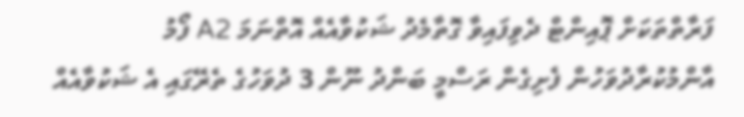ފަރާތްތަކަށް ޕޮއިންޓް ދެވިފައިވާ ގޮތާމެދު ޝަކުވާއެއް އޮތްނަމަ A2 ފޯމު އާންމުކުރާދުވަހުން ފެށިގެން ރަސްމީ ބަންދު ނޫން 3 ދުވަހުގެ ތެރޭގައި އެ ޝަކުވާއެއް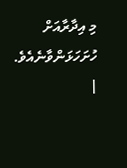މި އިދާރާއަށް ހުށަހަޅަންވާނެއެވެ. |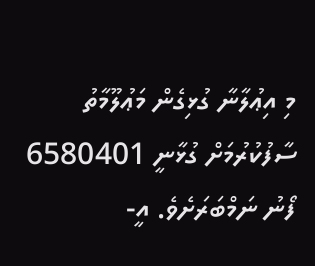މި އިޢުލާނާ ގުޅިގެން މަޢުލޫމާތު ސާފުކުރުމަށް ގުޅާނީ 6580401 ފޯނު ނަމްބަރަށެވެ. އީ-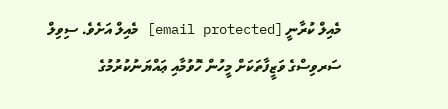މެއިލް ކުރާނީ [email protected] މެއިލް އަށެވެ. ސިވިލް ސަރވިސްގެ ވަޒީފާތަކަށް މީހުން ހޮވުމާއި ޢައްޔަނުކުރުމުގެ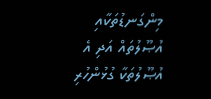މިންގަނޑުތަކާއި އުޞޫލުތައް އަދި އެ އުޞޫލުތަކާ ގުޅުންހުރި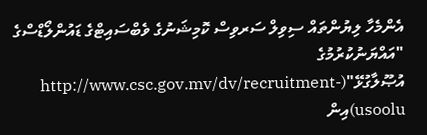އެންމެހާ ލިޔުންތައް ސިވިލް ސަރވިސް ކޮމިޝަނުގެ ވެބްސައިޓްގެ ޑައުންލޯޑްސްގެ "އައްޔަނުކުރުމުގެ އުޞޫލާގުޅޭ"(http://www.csc.gov.mv/dv/recruitment-usoolu)އިން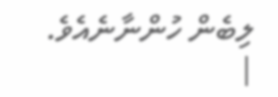ލިބެން ހުންނާނެއެވެ. |